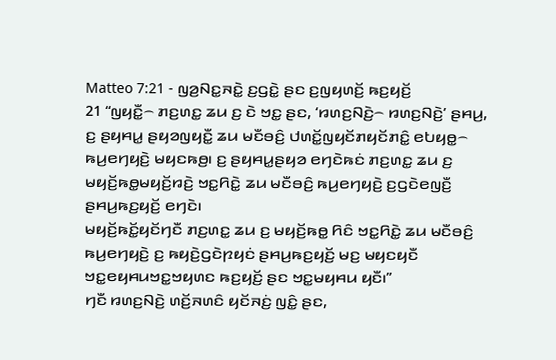Matteo 7:21 - ꤜꤤ꤬ꤡꤢ꤭ꤏꤢꤧ꤭ ꤢ꤬ꤞꤢꤧ꤭ ꤔꤢ ꤢ꤬ꤜꤟꤛꤢꤩ꤬ ꤒꤢ꤬ꤟꤢꤩ꤬
21 “ꤜꤟꤢꤪ꤭꤮ ꤊꤢ꤬ꤛꤢ꤭ ꤘꤣ ꤢ꤬ ꤢꤧ ꤠꤢ꤭ ꤔꤢ, ‘ꤙꤛꤢ꤬ꤡꤢꤧ꤬꤮ ꤙꤛꤢ꤬ꤡꤢꤧ꤬’ ꤔꤌꤣ꤬, ꤢ꤬ ꤔꤟꤌꤣ꤭ ꤔꤟꤤꤜꤟꤢꤪ꤭ ꤘꤣ ꤗꤢꤪꤋꤢꤨ꤬ ꤓꤛꤢꤩ꤭ꤜꤟꤢꤩꤊꤟꤢꤩꤊꤢꤨ꤭ ꤕꤝꤟꤥ꤭꤮ ꤒꤣ꤬ꤕꤚꤟꤢꤧ꤬ ꤗꤟꤢꤒꤥ꤬꤯ ꤢ꤬ ꤔꤟꤌꤣ꤭ꤔꤟꤤ ꤕꤚꤢꤧꤒꤢꤦ ꤊꤢ꤬ꤛꤢ꤭ ꤘꤣ ꤢ꤬ ꤗꤟꤢꤩ꤬ꤒꤥ꤭ꤗꤟꤢꤩ꤬ꤙꤢꤧ꤬ ꤠꤢ꤭ꤖꤢꤧ꤭ ꤘꤣ ꤗꤢꤪꤋꤢꤨ꤬ ꤒꤣ꤬ꤕꤚꤟꤢꤧ꤬ ꤢ꤬ꤞꤢꤧꤕꤜꤢꤪ꤬ ꤔꤌꤣ꤬ꤒꤢ꤬ꤟꤢꤩ꤬ ꤕꤚꤢꤧ꤯
ꤗꤟꤢꤩ꤬ꤒꤢꤩ꤭ꤟꤢꤩꤚꤢꤪ ꤊꤢ꤬ꤛꤢ꤭ ꤘꤣ ꤢ꤬ ꤗꤟꤢꤩ꤬ꤒꤥ꤭ ꤖꤢꤨ ꤠꤢ꤭ꤖꤢꤧ꤭ ꤘꤣ ꤗꤢꤪꤋꤢꤨ꤬ ꤒꤣ꤬ꤕꤚꤟꤢꤧ꤬ ꤢ꤬ ꤒꤟꤢꤧ꤬ꤞꤢꤧꤐꤟꤢꤦ ꤔꤌꤣ꤬ꤒꤢ꤬ꤟꤢꤩ꤬ ꤗꤢ꤬ ꤗꤟꤢꤟꤢꤪ ꤠꤢ꤭ꤕꤟꤌꤣꤠꤢ꤭ꤠꤟꤛꤢ ꤒꤢ꤬ꤟꤢꤩ꤬ ꤔꤢ ꤠꤢ꤭ꤗꤟꤌꤣ ꤟꤢꤪ꤯”
ꤚꤢꤪ ꤙꤛꤢ꤬ꤡꤢꤧ꤬ ꤛꤢꤩ꤬ꤏꤛꤢꤨ ꤟꤢꤩꤏꤢꤦ꤬ ꤜꤢꤨ꤭ ꤔꤢ,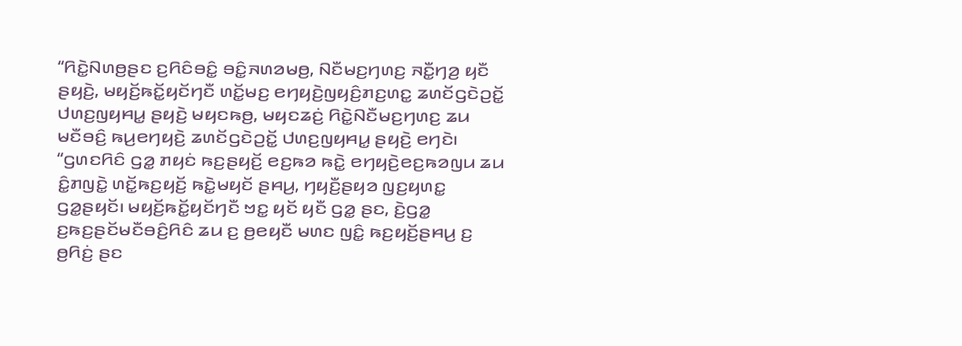“ꤖꤢꤧ꤭ꤡꤛꤥ꤬ꤔꤢ ꤢ꤬ꤖꤢꤨꤋꤢꤨ꤭ ꤋꤢꤨ꤭ꤏꤛꤤꤗꤥ꤬, ꤡꤢꤪꤗꤢ꤬ꤚꤛꤢ꤬ ꤏꤢꤪ꤭ꤚꤤ꤬ ꤟꤢꤪ ꤔꤟꤢꤧ꤬, ꤗꤟꤢꤩ꤬ꤒꤢꤩ꤭ꤟꤢꤩꤚꤢꤪ ꤛꤢꤩ꤭ꤗꤢ꤬ ꤕꤚꤟꤢꤧ꤬ꤜꤟꤢꤨ꤬ꤊꤢ꤬ꤛꤢ꤭ ꤘꤛꤢꤩꤞꤢꤧꤑꤢꤩ꤭ ꤓꤛꤢ꤬ꤜꤟꤌꤣ꤭ ꤔꤟꤢꤧ꤬ ꤗꤟꤢꤒꤥ꤬, ꤗꤟꤢꤘꤢꤦ꤬ ꤖꤢꤧ꤭ꤡꤢꤪꤗꤢ꤬ꤚꤛꤢ꤬ ꤘꤣ ꤗꤢꤪꤋꤢꤨ꤬ ꤒꤣ꤬ꤕꤚꤟꤢꤧ꤬ ꤘꤛꤢꤩꤞꤢꤧꤑꤢꤩ꤭ ꤓꤛꤢ꤬ꤜꤟꤌꤣ꤭ ꤔꤟꤢꤧ꤬ ꤕꤚꤢꤧ꤯
“ꤞꤛꤢꤖꤢꤨ ꤞꤤ꤭ ꤊꤟꤢꤦ ꤒꤢ꤬ꤔꤟꤢꤩ꤬ ꤕꤢ꤬ꤒꤤ ꤒꤢꤧ꤭ ꤕꤚꤟꤢꤧ꤬ꤕꤢ꤬ꤒꤤꤜꤣ ꤘꤣ ꤢꤨ꤭ꤊꤜꤢꤧ꤭ ꤛꤢꤩ꤭ꤒꤢ꤬ꤟꤢꤩ꤬ ꤒꤢꤧ꤭ꤗꤟꤢꤩ ꤔꤌꤣ꤬, ꤚꤟꤢꤪ꤬ꤔꤟꤤ ꤜꤢ꤬ꤟꤛꤢ꤭ ꤞꤤ꤭ꤔꤟꤢꤩ꤯ ꤗꤟꤢꤩ꤬ꤒꤢꤩ꤭ꤟꤢꤩꤚꤢꤪ ꤠꤢ꤭ ꤟꤢꤩ ꤟꤢꤪ ꤞꤤ꤭ ꤔꤢ, ꤢꤧ꤬ꤞꤤ꤭ ꤢ꤬ꤒꤢ꤬ꤔꤢꤩꤗꤢꤪꤋꤢꤨ꤬ꤖꤢꤨ ꤘꤣ ꤢ꤬ ꤥ꤬ꤕꤟꤢꤪ ꤗꤛꤢ ꤜꤢꤨ꤭ ꤒꤢ꤬ꤟꤢꤩ꤬ꤔꤌꤣ꤬ ꤢ꤬ ꤥ꤬ꤖꤢꤦ꤬ ꤔꤢ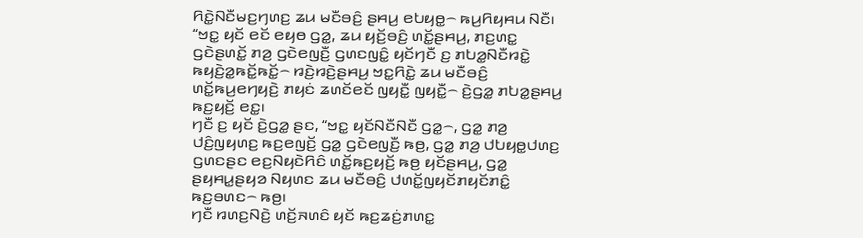ꤖꤢꤧ꤭ꤡꤢꤪꤗꤢ꤬ꤚꤛꤢ꤬ ꤘꤣ ꤗꤢꤪꤋꤢꤨ꤬ ꤔꤌꤣ꤬ ꤕꤝꤟꤥ꤭꤮ ꤒꤣ꤬ꤖꤟꤌꤣ ꤡꤢꤪ꤯
“ꤠꤢ꤭ ꤟꤢꤩ ꤕꤢꤩ ꤕꤟꤥ ꤞꤤ꤭, ꤘꤣ ꤟꤢꤩ꤬ꤋꤢꤨ꤬ ꤛꤢꤩ꤭ꤔꤌꤣ꤬, ꤊꤢ꤬ꤛꤢ꤭ ꤞꤢꤧꤔꤛꤢꤩ꤭ ꤊꤤ꤬ ꤞꤢꤧꤕꤜꤢꤪ꤬ ꤞꤛꤢꤜꤢꤨ꤭ ꤟꤢꤩꤚꤢꤪ ꤢ꤬ ꤊꤝꤤ꤭ꤡꤢꤪꤙꤢꤧ꤭ ꤒꤟꤢꤧ꤬ꤤ꤭ꤒꤢꤩ꤭ꤒꤢꤩ꤭꤮ ꤙꤢꤧ꤬ꤙꤢꤧ꤬ꤔꤌꤣ꤬ ꤠꤢ꤭ꤖꤢꤧ꤭ ꤘꤣ ꤗꤢꤪꤋꤢꤨ꤬ ꤛꤢꤩ꤭ꤒꤣ꤬ꤕꤚꤟꤢꤧ꤬ ꤊꤟꤢꤦ ꤘꤛꤢꤩꤕꤢꤩ ꤜꤟꤢꤪ꤭ ꤜꤟꤢꤪ꤭꤮ ꤢꤧ꤬ꤞꤤ꤭ ꤊꤝꤤ꤭ꤔꤌꤣ꤬ ꤒꤢ꤬ꤟꤢꤩ꤬ ꤕꤢ꤭꤯
ꤚꤢꤪ ꤢ꤬ ꤟꤢꤩ ꤢꤧ꤬ꤞꤤ꤭ ꤔꤢ, “ꤠꤢ꤭ ꤟꤢꤩꤡꤢꤪꤡꤢꤪ ꤞꤤ꤭꤮, ꤞꤤ꤭ ꤊꤤ꤬ ꤓꤢꤨ꤬ꤜꤟꤛꤢ꤬ ꤒꤢ꤬ꤕꤜꤢꤩ꤬ ꤞꤤ꤭ ꤞꤢꤧꤕꤜꤢꤪ꤬ ꤒꤥ꤬, ꤞꤤ꤭ ꤊꤤ꤬ ꤓꤝꤟꤥ꤭ꤓꤛꤢ꤬ ꤞꤛꤢꤔꤢ ꤕꤢ꤬ꤡꤟꤢꤧꤖꤢꤨ ꤛꤢꤩ꤭ꤒꤢ꤬ꤟꤢꤩ꤬ ꤒꤥ꤬ ꤟꤢꤩꤔꤌꤣ꤬, ꤞꤤ꤭ ꤔꤟꤌꤣ꤭ꤔꤟꤤ ꤡꤟꤛꤢ ꤘꤣ ꤗꤢꤪꤋꤢꤨ꤬ ꤓꤛꤢꤩ꤭ꤜꤟꤢꤩꤊꤟꤢꤩꤊꤢꤨ꤭ ꤒꤢ꤬ꤋꤛꤢ꤮ ꤒꤥ꤬꤯
ꤚꤢꤪ ꤙꤛꤢ꤬ꤡꤢꤧ꤬ ꤛꤢꤩ꤬ꤏꤛꤢꤨ ꤟꤢꤩ ꤒꤢ꤬ꤘꤢꤦ꤬ꤊꤛꤢ꤭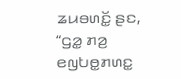ꤘꤣꤋꤛꤢꤩ꤭ ꤔꤢ, “ꤞꤤ꤭ ꤊꤤ꤬ ꤕꤜꤝꤥ꤭ꤊꤛꤢ꤭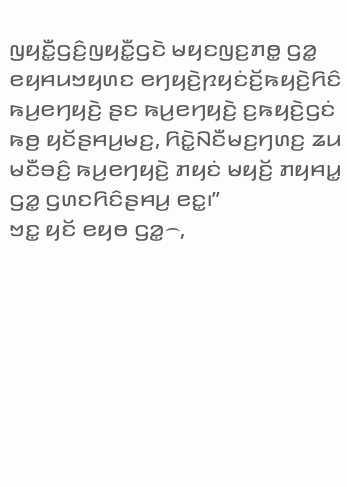ꤜꤟꤢꤪ꤭ꤞꤢꤨ꤬ꤜꤟꤢꤪ꤭ꤞꤢꤧ ꤗꤟꤢꤜꤢ꤬ꤊꤥ꤭ ꤞꤤ꤭ ꤕꤟꤌꤣꤠꤟꤛꤢ ꤕꤚꤟꤢꤧ꤬ꤐꤟꤢꤦꤢꤩ꤬ꤒꤟꤢꤧ꤬ꤖꤢꤨ ꤒꤣ꤬ꤕꤚꤟꤢꤧ꤬ ꤔꤢ ꤒꤣ꤬ꤕꤚꤟꤢꤧ꤬ ꤢ꤬ꤒꤟꤢꤧ꤬ꤞꤢꤦ ꤒꤥ꤬ ꤟꤢꤩꤔꤌꤣ꤬ꤗꤢ꤬, ꤖꤢꤧ꤭ꤡꤢꤪꤗꤢ꤬ꤚꤛꤢ꤬ ꤘꤣ ꤗꤢꤪꤋꤢꤨ꤬ ꤒꤣ꤬ꤕꤚꤟꤢꤧ꤬ ꤊꤟꤢꤦ ꤗꤟꤢꤩ꤬ ꤊꤟꤌꤣ꤭ ꤞꤤ꤭ ꤞꤛꤢꤖꤢꤨꤔꤌꤣ꤬ ꤕꤢ꤭꤯”
ꤠꤢ꤭ ꤟꤢꤩ ꤕꤟꤥ ꤞꤤ꤭꤮,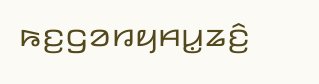ꤒꤢ꤬ꤞꤤꤙꤟꤌꤣ꤭ꤘꤢꤨ꤬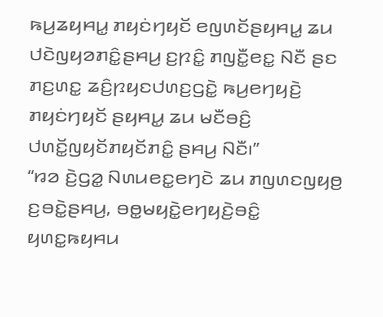ꤒꤣ꤬ꤘꤟꤌꤣ꤭ ꤊꤟꤢꤦꤚꤟꤢꤩ ꤕꤜꤛꤢꤩꤔꤟꤌꤣ꤭ ꤘꤣ ꤓꤢꤧꤜꤟꤤꤊꤢꤨ꤭ꤔꤌꤣ꤬ ꤢ꤬ꤐꤢꤨ꤭ ꤊꤜꤢꤪ꤭ꤕꤢ꤭ ꤡꤢꤪ ꤔꤢ ꤊꤢ꤬ꤛꤢ꤭ ꤘꤢꤨ꤬ꤐꤟꤢꤓꤛꤢ꤬ꤞꤢꤧ꤭ ꤒꤣ꤬ꤕꤚꤟꤢꤧ꤬ ꤊꤟꤢꤦꤚꤟꤢꤩ ꤔꤟꤌꤣ꤭ ꤘꤣ ꤗꤢꤪꤋꤢꤨ꤬ ꤓꤛꤢꤩ꤭ꤜꤟꤢꤩꤊꤟꤢꤩꤊꤢꤨ꤭ ꤔꤌꤣ꤬ ꤡꤢꤪ꤯”
“ꤙꤤ ꤢꤧ꤬ꤞꤤ꤭ ꤡꤛꤣꤕꤢ꤭ꤕꤚꤢꤧ ꤘꤣ ꤊꤜꤛꤢꤜꤟꤥ꤬ ꤢ꤬ꤋꤢꤧ꤭ꤔꤌꤣ꤬, ꤋꤥ꤭ꤗꤟꤢꤧ꤭ꤕꤚꤟꤢꤧ꤬ꤋꤢꤨ꤭ ꤟꤛꤢ꤭ꤒꤟꤌꤣ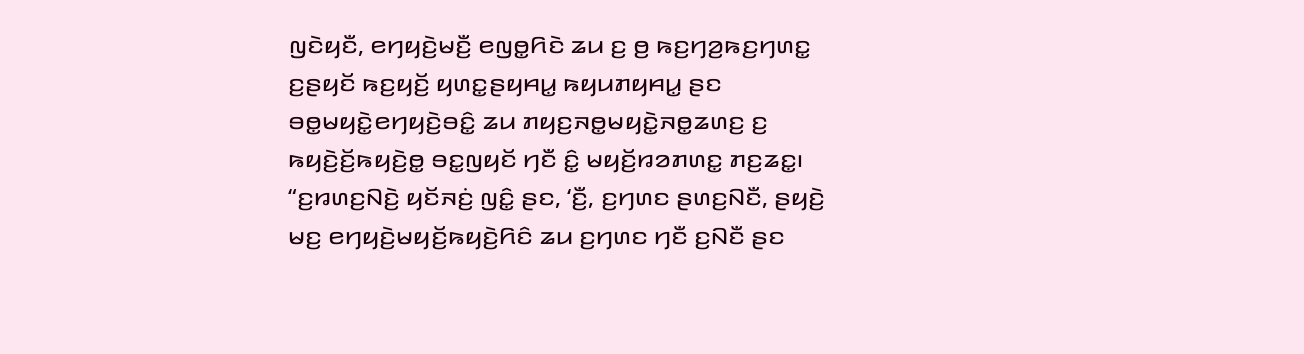ꤜꤢꤧꤟꤢꤪ, ꤕꤚꤟꤢꤧ꤬ꤗꤢꤪ꤬ ꤕꤜꤥ꤭ꤖꤢꤧ ꤘꤣ ꤢ꤬ ꤥ꤬ ꤒꤢ꤬ꤚꤤ꤬ꤒꤢ꤬ꤚꤛꤢ꤭ ꤢ꤬ꤔꤟꤢꤩ ꤒꤢ꤬ꤟꤢꤩ꤬ ꤟꤛꤢ꤭ꤔꤟꤌꤣ꤭ ꤒꤟꤣꤊꤟꤌꤣ꤭ ꤔꤢ ꤋꤥ꤭ꤗꤟꤢꤧ꤭ꤕꤚꤟꤢꤧ꤬ꤋꤢꤨ꤭ ꤘꤣ ꤊꤟꤢ꤬ꤏꤥ꤭ꤗꤟꤢꤧ꤭ꤏꤥ꤭ꤘꤛꤢ꤬ ꤢ꤬ ꤒꤟꤢꤧ꤬ꤢꤩ꤬ꤒꤟꤢꤧ꤬ꤥ꤭ ꤋꤢ꤭ꤜꤟꤢꤩ ꤚꤢꤪ ꤢꤨ꤭ ꤗꤟꤢꤩ꤬ꤙꤤꤊꤛꤢ꤭ ꤊꤢ꤬ꤘꤢ꤭꤯
“ꤢ꤬ꤙꤛꤢ꤬ꤡꤢꤧ꤬ ꤟꤢꤩꤏꤢꤦ꤬ ꤜꤢꤨ꤭ ꤔꤢ, ‘ꤢꤪ꤬, ꤢ꤬ꤚꤛꤢ ꤔꤛꤢ꤬ꤡꤢꤪ, ꤔꤟꤢꤧ꤬ ꤗꤢ꤬ ꤕꤚꤟꤢꤧ꤬ꤗꤟꤢꤩ꤬ꤒꤟꤢꤧ꤬ꤖꤢꤨ ꤘꤣ ꤢ꤬ꤚꤛꤢ ꤚꤢꤪ ꤢ꤬ꤡꤢꤪ ꤔꤢ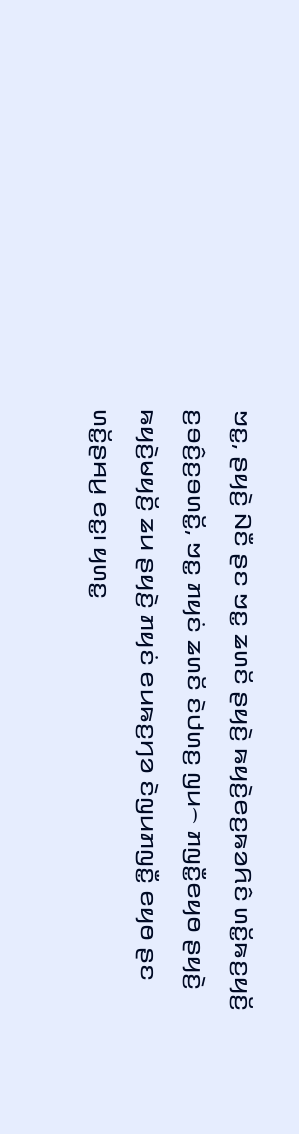ꤠꤢ꤭, ꤔꤟꤢꤧ꤬ ꤡꤢꤪ ꤔꤢ ꤠꤢ꤭ ꤘꤛꤢꤩ ꤔꤟꤢꤧ꤬ ꤒꤟꤢꤧ꤬ꤕꤢ꤬ꤒꤤꤖꤢꤨ ꤛꤢꤩ꤭ꤒꤢ꤬ꤟꤢꤩ꤬ ꤢ꤬ꤋꤢꤨ꤬ꤢ꤬ꤋꤛꤢꤩ꤭, ꤠꤢ꤭ ꤊꤟꤢꤦ ꤘꤛꤢꤩ ꤢꤧꤓꤛꤢ꤬ ꤜꤣ꤮ ꤊꤜꤢꤪ꤭ꤕꤟꤥ ꤔꤟꤢꤧ꤬ ꤒꤟꤢꤧ꤬ꤗꤟꤢꤩ꤬ ꤘꤣ ꤔꤟꤢꤧ꤬ ꤊꤟꤢꤦ ꤕꤣꤒꤢ꤬ꤚꤤ ꤢꤧꤜꤣꤊꤜꤢꤪ꤭ ꤕꤟꤥ ꤔꤢ ꤛꤢꤩ꤭ꤔꤌꤣ꤬ ꤕꤢ꤭꤯ ꤟꤛꤢ꤭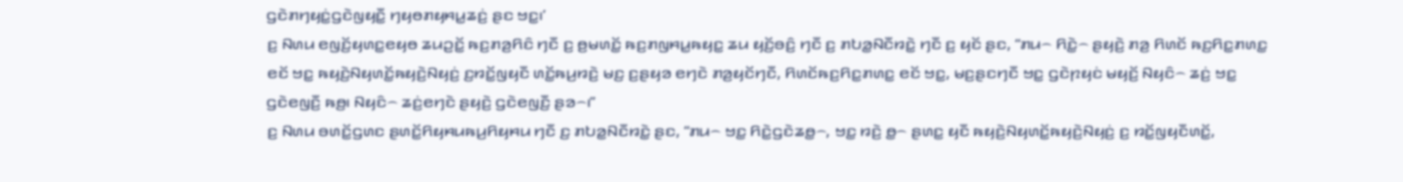ꤞꤢꤧꤊꤚꤟꤢꤦ꤭ꤞꤢꤧꤜꤟꤢꤪ꤭ ꤚꤟꤥꤊꤟꤌꤣ꤭ꤘꤢꤦ꤬ ꤔꤢ ꤠꤢ꤭꤯’
ꤢ꤬ ꤡꤛꤣ ꤕꤜꤢꤩ꤬ꤟꤛꤢ꤭ꤕꤟꤥ ꤘꤣꤑꤢꤩ꤭ ꤒꤢ꤬ꤊꤤ꤬ꤖꤢꤨ ꤚꤢꤪ ꤢ꤬ ꤥ꤬ꤗꤛꤢꤩ꤭ ꤒꤢ꤬ꤊꤜꤌꤣ꤭ꤒꤟꤢ꤭ ꤘꤣ ꤟꤢꤩ꤬ꤋꤢꤨ꤬ ꤚꤢꤪ ꤢ꤬ ꤊꤝꤤ꤭ꤡꤢꤪꤙꤢꤧ꤭ ꤚꤢꤪ ꤢ꤬ ꤟꤢꤩ ꤔꤢ, “ꤊꤣ꤮ ꤖꤢꤧ꤭꤮ ꤔꤟꤢꤧ꤬ ꤊꤤ꤬ ꤖꤛꤢꤩ ꤒꤢ꤬ꤖꤢ꤭ꤊꤛꤢ꤭ ꤕꤢꤩ ꤠꤢ꤭ ꤒꤟꤢꤧ꤬ꤡꤟꤛꤢꤩ꤭ꤒꤟꤢꤧ꤬ꤡꤟꤢꤦ꤬ ꤢ꤬ꤙꤢꤩ꤭ꤜꤟꤢꤪ ꤛꤢꤩ꤭ꤒꤣ꤬ꤙꤢꤧ꤬ ꤗꤢ꤬ ꤢ꤬ꤔꤟꤤ ꤕꤚꤢꤧ ꤊꤤ꤬ꤟꤢꤩꤚꤢꤪ, ꤖꤛꤢꤩꤒꤢ꤬ꤖꤢ꤭ꤊꤛꤢ꤭ ꤕꤢꤩ ꤠꤢ꤭, ꤗꤢ꤬ꤔꤢꤚꤢꤪ ꤠꤢ꤭ ꤞꤢꤧꤐꤟꤢꤦ ꤗꤟꤢꤩ꤬ ꤡꤟꤢꤨ꤮ ꤘꤢꤦ꤬ ꤠꤢ꤭ ꤞꤢꤧꤕꤜꤢꤪ꤬ ꤒꤥ꤬꤯ ꤡꤟꤢꤨ꤮ ꤘꤢꤦ꤬ꤕꤚꤢꤧ ꤔꤟꤢꤧ꤬ ꤞꤢꤧꤕꤜꤢꤪ꤬ ꤔꤤ꤮꤯”
ꤢ꤬ ꤡꤛꤣ ꤋꤛꤢꤩ꤭ꤞꤛꤢ ꤔꤛꤢꤩ꤭ꤖꤟꤌꤣꤒꤣ꤬ꤖꤟꤌꤣ ꤚꤢꤪ ꤢ꤬ ꤊꤝꤤ꤭ꤡꤢꤪꤙꤢꤧ꤭ ꤔꤢ, “ꤊꤣ꤮ ꤠꤢ꤭ ꤖꤢꤧ꤭ꤞꤢꤧꤘꤥ꤭꤮, ꤠꤢ꤭ ꤙꤢꤧ꤬ ꤥ꤭꤮ ꤔꤛꤢ꤭ ꤟꤢꤪ ꤒꤟꤢꤧ꤬ꤡꤟꤛꤢꤩ꤭ꤒꤟꤢꤧ꤬ꤡꤟꤢꤦ꤬ ꤢ꤬ ꤙꤢꤩ꤭ꤜꤟꤢꤪꤛꤢꤩ꤭,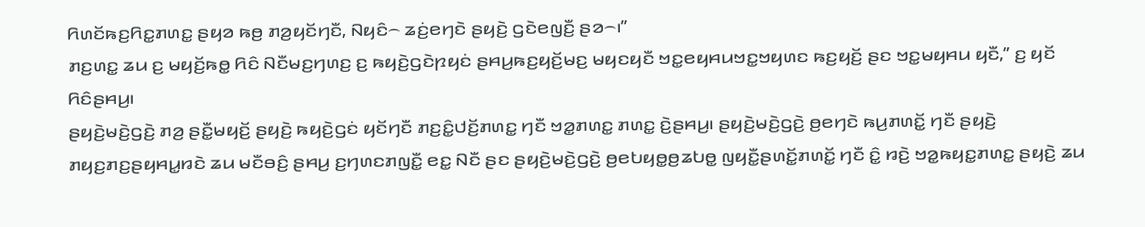ꤖꤛꤢꤩꤒꤢ꤬ꤖꤢ꤭ꤊꤛꤢ꤭ ꤔꤟꤤ ꤒꤥ꤬ ꤊꤤ꤬ꤟꤢꤩꤚꤢꤪ, ꤡꤟꤢꤨ꤮ ꤘꤢꤦ꤬ꤕꤚꤢꤧ ꤔꤟꤢꤧ꤬ ꤞꤢꤧꤕꤜꤢꤪ꤬ ꤔꤤ꤮꤯”
ꤊꤢ꤬ꤛꤢ꤭ ꤘꤣ ꤢ꤬ ꤗꤟꤢꤩ꤬ꤒꤥ꤭ ꤖꤢꤨ ꤡꤢꤪꤗꤢ꤬ꤚꤛꤢ꤬ ꤢ꤬ ꤒꤟꤢꤧ꤬ꤞꤢꤧꤐꤟꤢꤦ ꤔꤌꤣ꤬ꤒꤢ꤬ꤟꤢꤩ꤬ꤗꤢ꤬ ꤗꤟꤢꤟꤢꤪ ꤠꤢ꤭ꤕꤟꤌꤣꤠꤢ꤭ꤠꤟꤛꤢ ꤒꤢ꤬ꤟꤢꤩ꤬ ꤔꤢ ꤠꤢ꤭ꤗꤟꤌꤣ ꤟꤢꤪ,” ꤢ꤬ ꤟꤢꤩ ꤖꤢꤨꤔꤌꤣ꤬꤯
ꤔꤟꤢꤧ꤬ꤗꤢꤧ꤬ꤞꤢꤧ꤬ ꤊꤤ꤬ ꤔꤢꤪ꤭ꤗꤟꤢꤩ꤬ ꤔꤟꤢꤧ꤬ ꤒꤟꤢꤧ꤬ꤞꤢꤦ ꤟꤢꤩꤚꤢꤪ ꤊꤢ꤬ꤢꤨ꤭ꤓꤢꤩ꤬ꤊꤛꤢ꤭ ꤚꤢꤪ ꤠꤤ꤭ꤊꤛꤢ꤭ ꤊꤛꤢ꤭ ꤢꤧ꤬ꤔꤌꤣ꤬꤯ ꤔꤟꤢꤧ꤬ꤗꤢꤧ꤬ꤞꤢꤧ꤬ ꤥ꤬ꤕꤚꤢꤧ ꤒꤣ꤬ꤊꤛꤢꤩ꤭ ꤚꤢꤪ ꤔꤟꤢꤧ꤬ ꤊꤟꤢ꤬ꤊꤢ꤬ꤔꤟꤌꤣ꤭ꤙꤢꤧ ꤘꤣ ꤗꤢꤪꤋꤢꤨ꤬ ꤔꤌꤣ꤬ ꤢ꤬ꤚꤛꤢꤊꤜꤢꤪ꤭ ꤕꤢ꤭ ꤡꤢꤪ ꤔꤢ ꤔꤟꤢꤧ꤬ꤗꤢꤧ꤬ꤞꤢꤧ꤬ ꤥ꤬ꤕꤝꤟꤥ꤭ꤥ꤬ꤘꤝꤥ꤭ ꤜꤟꤢꤪ꤭ꤔꤛꤢꤩ꤭ꤊꤛꤢꤩ꤭ ꤚꤢꤪ ꤢꤨ꤭ ꤙꤢꤧ꤬ ꤠꤤ꤭ꤒꤟꤢ꤭ꤊꤛꤢ꤭ ꤔꤟꤢꤧ꤬ ꤘꤣ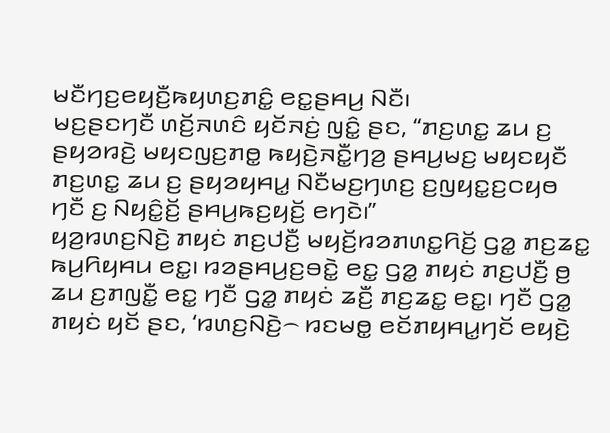ꤗꤢꤪꤚꤢ꤬ꤕꤟꤢꤪ꤬ꤒꤟꤛꤢ꤬ꤊꤢꤨ꤭ ꤕꤢ꤭ꤔꤌꤣ꤬ ꤡꤢꤪ꤯
ꤗꤢ꤬ꤔꤢꤚꤢꤪ ꤛꤢꤩ꤬ꤏꤛꤢꤨ ꤟꤢꤩꤏꤢꤦ꤬ ꤜꤢꤨ꤭ ꤔꤢ, “ꤊꤢ꤬ꤛꤢ꤭ ꤘꤣ ꤢ꤬ ꤔꤟꤤꤙꤢꤧ꤬ ꤗꤟꤢꤜꤢ꤬ꤊꤥ꤭ ꤒꤟꤢꤧ꤬ꤏꤢꤪ꤭ꤚꤤ꤬ ꤔꤌꤣ꤬ꤗꤢ꤬ ꤗꤟꤢꤟꤢꤪ ꤊꤢ꤬ꤛꤢ꤭ ꤘꤣ ꤢ꤬ ꤔꤟꤤꤟꤌꤣ꤭ ꤡꤢꤪꤗꤢ꤬ꤚꤛꤢ꤬ ꤢ꤬ꤜꤟꤢ꤭ꤢ꤬ꤍꤟꤥ ꤚꤢꤪ ꤢ꤬ ꤡꤟꤢꤨ꤭ꤢꤩ꤬ ꤔꤌꤣ꤬ꤒꤢ꤬ꤟꤢꤩ꤬ ꤕꤚꤢꤧ꤯”
ꤟꤤ꤬ꤙꤛꤢ꤬ꤡꤢꤧ꤬ ꤊꤟꤢꤦ ꤊꤢ꤬ꤓꤢꤪ꤬ ꤗꤟꤢꤩ꤬ꤙꤤꤊꤛꤢ꤭ꤖꤢꤩ꤬ ꤞꤤ꤭ ꤊꤢ꤬ꤘꤢ꤭ ꤒꤣ꤬ꤖꤟꤌꤣ ꤕꤢ꤭꤯ ꤙꤤꤔꤌꤣ꤬ꤢ꤬ꤋꤢꤧ꤭ ꤕꤢ꤭ ꤞꤤ꤭ ꤊꤟꤢꤦ ꤊꤢ꤬ꤓꤢꤪ꤬ ꤥ꤬ ꤘꤣ ꤢ꤬ꤊꤜꤢꤪ꤭ ꤕꤢ꤭ ꤚꤢꤪ ꤞꤤ꤭ ꤊꤟꤢꤦ ꤘꤢꤪ꤬ ꤊꤢ꤬ꤘꤢ꤭ ꤕꤢ꤭꤯ ꤚꤢꤪ ꤞꤤ꤭ ꤊꤟꤢꤦ ꤟꤢꤩ ꤔꤢ, ‘ꤙꤛꤢ꤬ꤡꤢꤧ꤬꤮ ꤙꤢꤗꤥ꤭ ꤕꤢꤩꤊꤟꤌꤣ꤭ꤚꤢꤩ ꤕꤟꤢꤧ꤬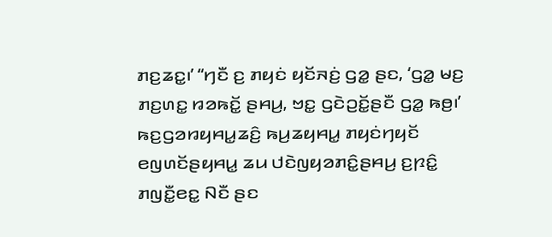ꤊꤢ꤬ꤘꤢ꤭꤯’ “ꤚꤢꤪ ꤢ꤬ ꤊꤟꤢꤦ ꤟꤢꤩꤏꤢꤦ꤬ ꤞꤤ꤭ ꤔꤢ, ‘ꤞꤤ꤭ ꤗꤢ꤬ ꤊꤢ꤬ꤛꤢ꤭ ꤙꤤꤒꤢꤩ꤭ ꤔꤌꤣ꤬, ꤠꤢ꤭ ꤞꤢꤧꤑꤢꤩ꤭ꤔꤢꤪ ꤞꤤ꤭ ꤒꤥ꤬꤯’
ꤒꤢ꤬ꤞꤤꤙꤟꤌꤣ꤭ꤘꤢꤨ꤬ ꤒꤣ꤬ꤘꤟꤌꤣ꤭ ꤊꤟꤢꤦꤚꤟꤢꤩ ꤕꤜꤛꤢꤩꤔꤟꤌꤣ꤭ ꤘꤣ ꤓꤢꤧꤜꤟꤤꤊꤢꤨ꤭ꤔꤌꤣ꤬ ꤢ꤬ꤐꤢꤨ꤭ ꤊꤜꤢꤪ꤭ꤕꤢ꤭ ꤡꤢꤪ ꤔꤢ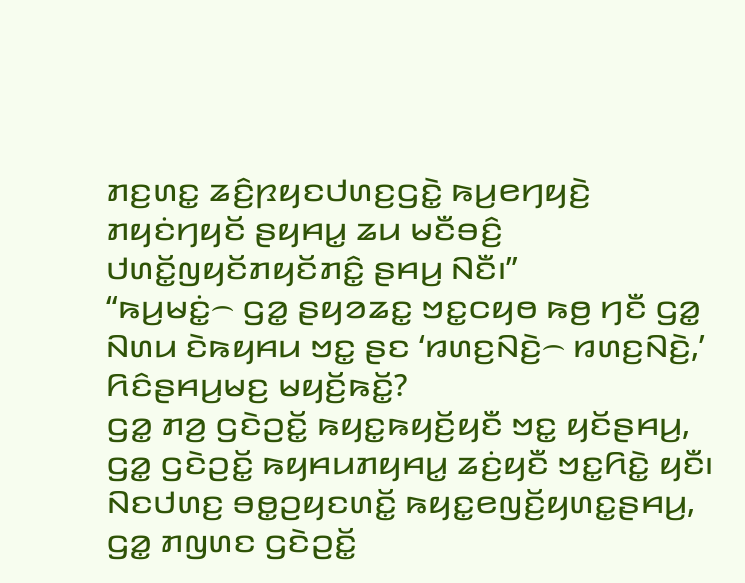ꤊꤢ꤬ꤛꤢ꤭ ꤘꤢꤨ꤬ꤐꤟꤢꤓꤛꤢ꤬ꤞꤢꤧ꤭ ꤒꤣ꤬ꤕꤚꤟꤢꤧ꤬ ꤊꤟꤢꤦꤚꤟꤢꤩ ꤔꤟꤌꤣ꤭ ꤘꤣ ꤗꤢꤪꤋꤢꤨ꤬ ꤓꤛꤢꤩ꤭ꤜꤟꤢꤩꤊꤟꤢꤩꤊꤢꤨ꤭ ꤔꤌꤣ꤬ ꤡꤢꤪ꤯”
“ꤒꤣ꤬ꤗꤢꤦ꤭꤮ ꤞꤤ꤭ ꤔꤟꤤꤘꤢ꤭ ꤠꤢ꤭ꤍꤟꤥ ꤒꤥ꤬ ꤚꤢꤪ ꤞꤤ꤭ ꤡꤛꤣ ꤢꤧꤒꤟꤌꤣ ꤠꤢ꤭ ꤔꤢ ‘ꤙꤛꤢ꤬ꤡꤢꤧ꤬꤮ ꤙꤛꤢ꤬ꤡꤢꤧ꤬,’ ꤖꤢꤨꤔꤌꤣ꤬ꤗꤢ꤬ ꤗꤟꤢꤩ꤬ꤒꤢꤩ꤭?
ꤞꤤ꤭ ꤊꤤ꤬ ꤞꤢꤧꤑꤢꤩ꤭ ꤒꤟꤢ꤭ꤒꤟꤢꤩ꤬ꤟꤢꤪ ꤠꤢ꤭ ꤟꤢꤩꤔꤌꤣ꤬, ꤞꤤ꤭ ꤞꤢꤧꤑꤢꤩ꤭ ꤒꤟꤌꤣꤊꤟꤌꤣ꤭ ꤘꤢꤦ꤬ꤟꤢꤪ ꤠꤢ꤭ꤖꤢꤧ꤭ ꤟꤢꤪ꤯ ꤡꤢꤓꤛꤢ꤬ ꤋꤥ꤭ꤑꤟꤢꤛꤢꤩ꤭ ꤒꤟꤢ꤭ꤕꤜꤢꤩ꤬ꤟꤛꤢ꤭ꤔꤌꤣ꤬, ꤞꤤ꤭ ꤊꤜꤛꤢ ꤞꤢꤧꤑꤢꤩ꤭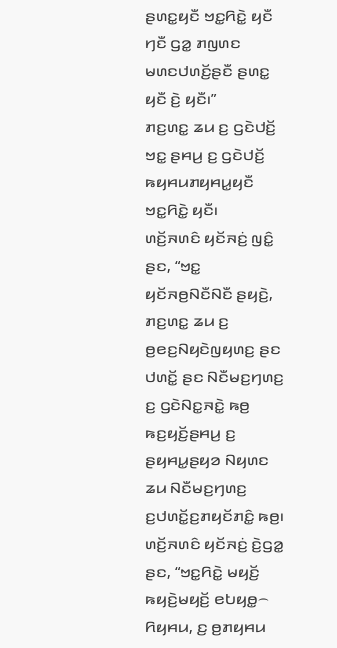ꤔꤛꤢ꤭ꤟꤢꤪ ꤠꤢ꤭ꤖꤢꤧ꤭ ꤟꤢꤪ ꤚꤢꤪ ꤞꤤ꤭ ꤊꤜꤛꤢ ꤗꤛꤢꤓꤛꤢꤩ꤬ꤔꤢꤪ ꤔꤛꤢ꤭ ꤟꤢꤪ ꤢꤧ꤬ ꤟꤢꤪ꤯”
ꤊꤢ꤬ꤛꤢ꤭ ꤘꤣ ꤢ꤬ ꤞꤢꤧꤓꤢꤩ꤬ ꤠꤢ꤭ ꤔꤌꤣ꤬ ꤢ꤬ ꤞꤢꤧꤓꤢꤩ꤬ ꤒꤟꤌꤣꤊꤟꤌꤣ꤭ꤟꤢꤪ ꤠꤢ꤭ꤖꤢꤧ꤭ ꤟꤢꤪ꤯
ꤛꤢꤩ꤬ꤏꤛꤢꤨ ꤟꤢꤩꤏꤢꤦ꤬ ꤜꤢꤨ꤭ ꤔꤢ, “ꤠꤢ꤭ ꤟꤢꤩꤏꤥ꤬ꤡꤢꤪꤡꤢꤪ ꤔꤟꤢꤧ꤬, ꤊꤢ꤬ꤛꤢ꤭ ꤘꤣ ꤢ꤬ ꤥ꤬ꤕꤢ꤬ꤡꤟꤢꤧꤜꤟꤛꤢ꤬ ꤔꤢ ꤓꤛꤢꤩ꤭ ꤔꤢ ꤡꤢꤪꤗꤢ꤬ꤚꤛꤢ꤬ ꤢ꤬ ꤞꤢꤧꤡꤢ꤭ꤏꤢꤧ꤭ ꤒꤥ꤬ ꤒꤢ꤬ꤟꤢꤩ꤬ꤔꤌꤣ꤬ ꤢ꤬ ꤔꤟꤌꤣ꤭ꤔꤟꤤ ꤡꤟꤛꤢ ꤘꤣ ꤡꤢꤪꤗꤢ꤬ꤚꤛꤢ꤬ ꤢ꤬ꤓꤛꤢꤩ꤭ꤢ꤬ꤊꤟꤢꤩꤊꤢꤨ꤭ ꤒꤥ꤬꤯
ꤛꤢꤩ꤬ꤏꤛꤢꤨ ꤟꤢꤩꤏꤢꤦ꤬ ꤢꤧ꤬ꤞꤤ꤭ ꤔꤢ, “ꤠꤢ꤭ꤖꤢꤧ꤭ ꤗꤟꤢꤩ꤬ ꤒꤟꤢꤧ꤬ꤗꤟꤢꤩ꤬ ꤕꤝꤟꤥ꤭꤮ ꤖꤟꤌꤣ, ꤢ꤬ ꤥ꤬ꤊꤟꤌꤣ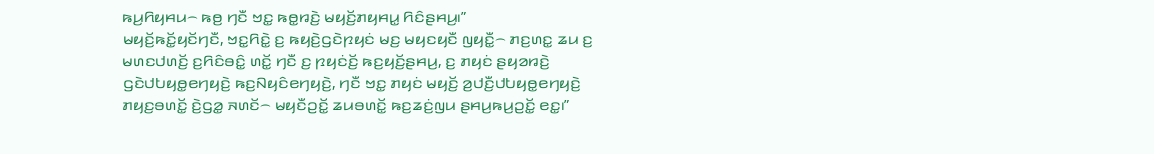ꤒꤣ꤬ꤖꤟꤌꤣ꤮ ꤒꤥ꤬ ꤚꤢꤪ ꤠꤢ꤭ ꤒꤥ꤭ꤙꤢꤧ꤬ ꤗꤟꤢꤩ꤬ꤊꤟꤌꤣ꤭ ꤖꤢꤨꤔꤌꤣ꤬꤯”
ꤗꤟꤢꤩ꤬ꤒꤢꤩ꤭ꤟꤢꤩꤚꤢꤪ, ꤠꤢ꤭ꤖꤢꤧ꤭ ꤢ꤬ ꤒꤟꤢꤧ꤬ꤞꤢꤧꤐꤟꤢꤦ ꤗꤢ꤬ ꤗꤟꤢꤟꤢꤪ ꤜꤟꤢꤪ꤭꤮ ꤊꤢ꤬ꤛꤢ꤭ ꤘꤣ ꤢ꤬ ꤗꤛꤢꤓꤛꤢꤩ꤬ ꤢ꤬ꤖꤢꤨꤋꤢꤨ꤭ ꤛꤢꤩ꤭ ꤚꤢꤪ ꤢ꤬ ꤐꤟꤢꤦꤢꤩ꤬ ꤒꤢ꤬ꤟꤢꤩ꤬ꤔꤌꤣ꤬, ꤢ꤬ ꤊꤟꤢꤦ ꤔꤟꤤꤙꤢꤧ꤬ ꤞꤢꤧꤓꤝꤟꤥ꤭ꤕꤚꤟꤢꤧ꤬ ꤒꤢ꤬ꤡꤟꤢꤨꤕꤚꤟꤢꤧ꤬, ꤚꤢꤪ ꤠꤢ꤭ ꤊꤟꤢꤦ ꤗꤟꤢꤩ꤬ ꤤ꤬ꤓꤢꤪ꤬ꤓꤝꤟꤥ꤭ꤕꤚꤟꤢꤧ꤬ ꤊꤟꤢ꤬ꤋꤛꤢꤩ꤭ ꤢꤧ꤬ꤞꤤ꤭ ꤏꤛꤢꤩ꤮ ꤗꤟꤢꤪꤑꤢꤩ꤭ ꤘꤣꤋꤛꤢꤩ꤭ ꤒꤢ꤬ꤘꤢꤦ꤬ꤜꤣ ꤔꤌꤣ꤬ꤒꤣ꤬ꤑꤢꤩ꤭ ꤕꤢ꤭꤯”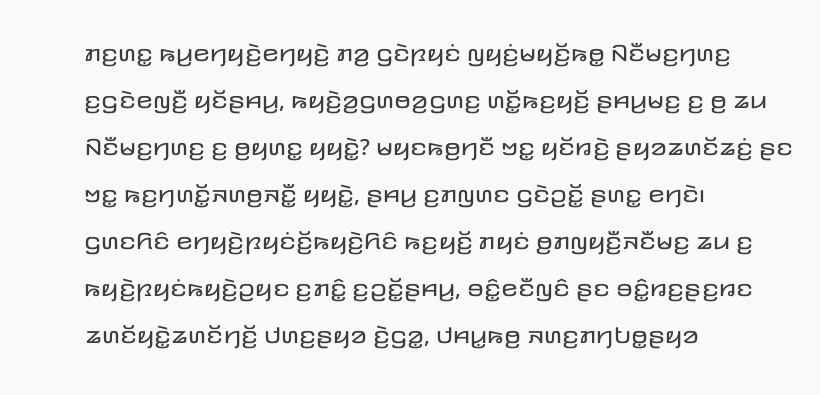ꤊꤢ꤬ꤛꤢ꤭ ꤒꤣ꤬ꤕꤚꤟꤢꤧ꤬ꤕꤚꤟꤢꤧ꤬ ꤊꤤ꤬ ꤞꤢꤧꤐꤟꤢꤦ ꤜꤟꤢꤦ꤬ꤗꤟꤢꤩ꤬ꤒꤥ꤭ ꤡꤢꤪꤗꤢ꤬ꤚꤛꤢ꤬ ꤢ꤬ꤞꤢꤧꤕꤜꤢꤪ꤬ ꤟꤢꤩꤔꤌꤣ꤬, ꤒꤟꤢꤧ꤬ꤤ꤬ꤞꤛꤥꤤ꤬ꤞꤛꤢ꤬ ꤛꤢꤩ꤭ꤒꤢ꤬ꤟꤢꤩ꤬ ꤔꤌꤣ꤬ꤗꤢ꤬ ꤢ꤬ ꤥ꤬ ꤘꤣ ꤡꤢꤪꤗꤢ꤬ꤚꤛꤢ꤬ ꤢ꤬ ꤥ꤬ꤟꤛꤢ꤭ ꤟꤟꤢꤧ꤭? ꤗꤟꤢꤒꤥ꤬ꤚꤢꤪ ꤠꤢ꤭ ꤟꤢꤩꤙꤢꤧ꤬ ꤔꤟꤤꤘꤛꤢꤩꤘꤢꤦ꤬ ꤔꤢ ꤠꤢ꤭ ꤒꤢ꤬ꤚꤛꤢꤩ꤭ꤏꤛꤥ꤬ꤏꤢꤪ꤭ ꤟꤟꤢꤧ꤭, ꤔꤌꤣ꤬ ꤢ꤬ꤊꤜꤛꤢ ꤞꤢꤧꤑꤢꤩ꤭ ꤔꤛꤢ꤭ ꤕꤚꤢꤧ꤯
ꤞꤛꤢꤖꤢꤨ ꤕꤚꤟꤢꤧ꤬ꤐꤟꤢꤦꤢꤩ꤬ꤒꤟꤢꤧ꤬ꤖꤢꤨ ꤒꤢ꤬ꤟꤢꤩ꤬ ꤊꤟꤢꤦ ꤥ꤬ꤊꤜꤟꤢꤪ꤬ꤏꤢꤪꤗꤢ꤬ ꤘꤣ ꤢ꤬ ꤒꤟꤢꤧ꤬ꤐꤟꤢꤦꤒꤟꤢꤧ꤬ꤑꤟꤢ ꤢ꤬ꤊꤢꤨ꤭ ꤢ꤬ꤑꤢꤩ꤭ꤔꤌꤣ꤬, ꤋꤢꤨ꤭ꤕꤢꤪꤜꤢꤨ ꤔꤢ ꤋꤢꤨ꤭ꤙꤢ꤬ꤔꤢ꤬ꤙꤢ ꤘꤛꤢꤩꤟꤢꤧ꤭ꤘꤛꤢꤩꤚꤢꤩ꤬ ꤓꤛꤢ꤬ꤔꤟꤤ ꤢꤧ꤬ꤞꤤ꤭, ꤓꤌꤣ꤭ꤒꤥ꤬ ꤏꤛꤢ꤬ꤊꤚꤝꤥ꤭ꤔꤟꤤ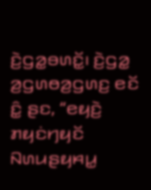ꤢꤧ꤬ꤞꤤ꤭ꤋꤛꤢꤩ꤭꤯ ꤢꤧ꤬ꤞꤤ꤭ ꤤ꤬ꤞꤛꤥꤤ꤬ꤞꤛꤢ꤬ ꤕꤢꤩ ꤢꤨ꤭ ꤔꤢ, “ꤕꤟꤢꤧ꤬ ꤊꤟꤢꤦꤚꤟꤢꤩ ꤡꤛꤣꤔꤟꤌꤣ꤭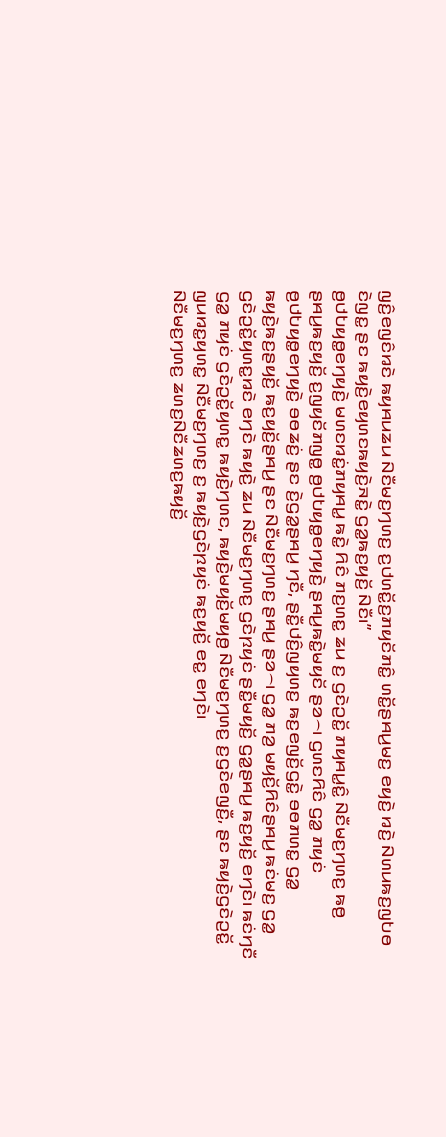ꤜꤢꤨ꤬ꤕꤜꤢꤨꤙꤢꤧ ꤒꤟꤌꤣꤘꤣ ꤡꤢꤪꤗꤢ꤬ꤚꤛꤢ꤬ ꤢ꤬ꤓꤛꤢꤩ꤭ꤢ꤬ꤊꤟꤢꤩꤊꤢꤨ꤭ ꤛꤢꤩ꤭ꤔꤌꤣ꤬ꤗꤢ꤬ ꤕꤟꤢꤧ꤬ ꤙꤢꤧ꤬ ꤡꤛꤣꤒꤢ꤬ꤜꤝꤥ ꤢꤧꤜꤢ꤭ ꤔꤢ ꤒꤟꤢꤧ꤬ꤕꤟꤛꤢꤒꤟꤢꤧ꤬ꤏꤢꤧ꤭ ꤞꤤ꤭ꤒꤢ꤬ꤟꤢꤩ꤬ ꤡꤢꤪ꤯”
ꤥ꤬ꤓꤝꤟꤥ꤭ꤕꤚꤟꤢꤧ꤬ ꤗꤛꤢꤙꤢꤦ꤭ꤊꤟꤌꤣ꤭ ꤒꤢꤧ꤭ ꤖꤢꤨ ꤊꤢ꤬ꤛꤢ꤭ ꤘꤣ ꤢ꤬ ꤞꤢꤧꤑꤢꤩ꤭ ꤊꤟꤌꤣ꤭ꤢꤨ꤭ ꤡꤢꤪꤗꤢ꤬ꤚꤛꤢ꤬ ꤒꤥ꤬ ꤔꤌꤣ꤬ꤒꤢ꤬ꤟꤢꤩ꤬ ꤢ꤬ꤜꤟꤢꤩꤊꤜꤥ꤭ ꤥ꤬ꤓꤝꤟꤥ꤭ꤕꤚꤟꤢꤧ꤬ ꤔꤌꤣ꤬ꤒꤢꤧ꤭ꤗꤟꤢꤩ ꤔꤤ꤮꤯ ꤞꤛꤢꤖꤢꤨ ꤞꤤ꤭ ꤊꤟꤢꤦ ꤥ꤬ꤓꤝꤟꤥ꤭ꤕꤚꤟꤢꤧ꤬ ꤋꤥꤘꤢꤦ꤬ ꤔꤢ ꤢꤧ꤬ꤞꤤ꤭ꤔꤌꤣ꤬ ꤚꤢꤪ, ꤔꤢꤪ꤭ꤓꤢꤨ꤬ꤜꤟꤛꤢ꤬ ꤒꤢ꤬ꤕꤜꤢꤩ꤬ꤞꤢꤧ꤭ ꤋꤥꤊꤛꤢ꤭ ꤞꤤ꤭ ꤒꤟꤢꤧ꤬ꤒꤢ꤬ꤔꤟꤢꤩ꤬ ꤒꤢ꤬ꤟꤢꤩ꤬ꤔꤌꤣ꤬ ꤔꤢ ꤡꤢꤪꤗꤢ꤬ꤚꤛꤢ꤬ ꤔꤌꤣ꤬ ꤔꤤ꤮꤯ ꤞꤤ꤭ ꤊꤤ꤬ ꤗꤟꤢꤩ꤬ꤖꤢꤨꤔꤌꤣ꤬ ꤒꤢꤦꤗꤢ꤬ ꤞꤤ꤭ ꤞꤢꤧꤑꤢꤩ꤭ꤟꤛꤢ꤭ꤙꤢꤧ ꤕꤚꤢꤧ ꤒꤟꤢꤧ꤬ ꤘꤣ ꤡꤢꤪꤗꤢ꤬ꤚꤛꤢ꤬ ꤞꤢꤧꤐꤟꤢꤦ ꤔꤢꤪ꤭ꤗꤟꤢꤩ꤬ ꤞꤤ꤭ꤔꤌꤣ꤬ ꤒꤢ꤬ꤟꤢꤩ꤬ ꤕꤚꤢꤧ꤯ ꤒꤢꤦꤚꤢꤪ ꤞꤤ꤭ ꤊꤟꤢꤦ ꤞꤢꤧꤑꤢꤩ꤭ꤟꤛꤢ꤭ ꤒꤟꤢꤧ꤬ꤚꤛꤢ, ꤒꤟꤢꤧ꤬ꤗꤟꤢꤩ꤬ꤗꤟꤥ꤬ ꤡꤢꤪꤗꤢ꤬ꤚꤛꤢ꤬ ꤢ꤬ꤞꤢꤧꤕꤜꤢꤪ꤬, ꤔꤢ ꤒꤟꤢꤧ꤬ꤞꤢꤧꤑꤢꤩ꤭ ꤜꤣꤙꤢ꤭ꤟꤛꤢ꤭ ꤡꤢꤪꤗꤢ꤬ꤚꤛꤢ꤬ ꤢ꤬ ꤒꤟꤢꤧ꤬ꤞꤢꤧꤐꤟꤢꤦ ꤒꤢ꤬ꤟꤢꤩ꤬ ꤕꤢ꤭ ꤕꤚꤢꤧ꤯
ꤡꤢꤪꤗꤢ꤬ꤚꤛꤢ꤬ ꤘꤛꤢ꤬ꤡꤢꤪꤘꤛꤢ꤬ꤒꤟꤢꤩ꤬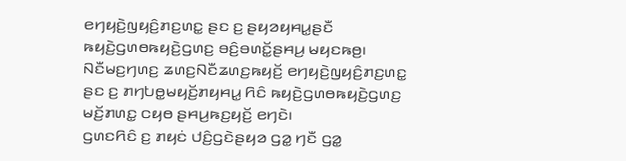ꤕꤚꤟꤢꤧ꤬ꤜꤟꤢꤨ꤬ꤊꤢ꤬ꤛꤢ꤭ ꤔꤢ ꤢ꤬ ꤔꤟꤤꤟꤌꤣ꤭ꤔꤢꤪ ꤒꤟꤢꤧ꤬ꤞꤛꤥꤒꤟꤢꤧ꤬ꤞꤛꤢ꤬ ꤋꤢꤨ꤬ꤋꤛꤢꤩ꤭ꤔꤌꤣ꤬ ꤗꤟꤢꤒꤥ꤬꤯ ꤡꤢꤪꤗꤢ꤬ꤚꤛꤢ꤬ ꤘꤛꤢ꤬ꤡꤢꤪꤘꤛꤢ꤬ꤒꤟꤢꤩ꤬ ꤕꤚꤟꤢꤧ꤬ꤜꤟꤢꤨ꤬ꤊꤢ꤬ꤛꤢ꤭ ꤔꤢ ꤢ꤬ ꤊꤚꤝꤥ꤭ꤗꤟꤢꤩ꤬ꤊꤟꤌꤣ꤭ ꤖꤢꤨ ꤒꤟꤢꤧ꤬ꤞꤛꤥꤒꤟꤢꤧ꤬ꤞꤛꤢ꤬ ꤗꤢꤩ꤬ꤊꤛꤢ꤭ ꤍꤟꤥ ꤔꤌꤣ꤬ꤒꤢ꤬ꤟꤢꤩ꤬ ꤕꤚꤢꤧ꤯
ꤞꤛꤢꤖꤢꤨ ꤢ꤬ ꤊꤟꤢꤦ ꤓꤢꤨ꤬ꤞꤢꤧꤔꤟꤤ ꤞꤤ꤭ ꤚꤢꤪ ꤞꤤ꤭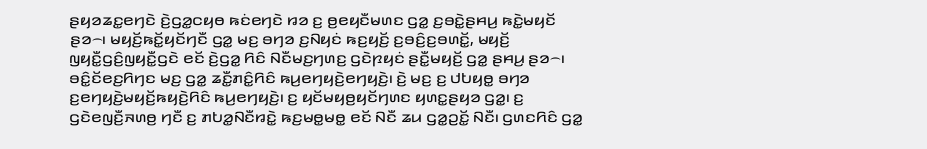ꤔꤟꤤꤘꤢ꤭ꤕꤚꤢꤧ ꤢꤧ꤬ꤞꤤ꤭ꤍꤟꤥ ꤒꤢꤦꤕꤚꤢꤧ ꤙꤤ ꤢ꤬ ꤥ꤬ꤕꤟꤢꤪꤗꤛꤢ ꤞꤤ꤭ ꤢ꤬ꤋꤢꤧ꤭ꤔꤌꤣ꤬ ꤒꤢꤧ꤭ꤗꤟꤢꤩ ꤔꤤ꤮꤯ ꤗꤟꤢꤩ꤬ꤒꤢꤩ꤭ꤟꤢꤩꤚꤢꤪ ꤞꤤ꤭ ꤗꤢ꤬ ꤋꤚꤤ ꤢ꤬ꤡꤟꤢꤦ ꤒꤢ꤬ꤟꤢꤩ꤬ ꤢ꤬ꤋꤢꤨ꤬ꤢ꤬ꤋꤛꤢꤩ꤭, ꤗꤟꤢꤩ꤬ ꤜꤟꤢꤪ꤭ꤞꤢꤨ꤬ꤜꤟꤢꤪ꤭ꤞꤢꤧ ꤕꤢꤩ ꤢꤧ꤬ꤞꤤ꤭ ꤖꤢꤨ ꤡꤢꤪꤗꤢ꤬ꤚꤛꤢ꤬ ꤞꤢꤧꤐꤟꤢꤦ ꤔꤢꤪ꤭ꤗꤟꤢꤩ꤬ ꤞꤤ꤭ ꤔꤌꤣ꤬ ꤔꤤ꤮꤯
ꤋꤢꤨ꤭ꤢꤩꤕꤢ꤬ꤖꤚꤢ ꤗꤢ꤬ ꤞꤤ꤭ ꤘꤢꤪ꤭ꤊꤢꤨ꤭ꤖꤢꤨ ꤒꤣ꤬ꤕꤚꤟꤢꤧ꤬ꤕꤚꤟꤢꤧ꤬꤯ ꤢꤧ꤬ ꤗꤢ꤬ ꤢ꤬ ꤓꤝꤟꤥ꤭ ꤋꤚꤤ ꤢ꤬ꤕꤚꤟꤢꤧ꤬ꤗꤟꤢꤩ꤬ꤒꤟꤢꤧ꤬ꤖꤢꤨ ꤒꤣ꤬ꤕꤚꤟꤢꤧ꤬꤯ ꤢ꤬ ꤟꤢꤩꤗꤟꤥ꤬ꤟꤢꤩꤚꤛꤢ ꤟꤛꤢ꤭ꤔꤟꤤ ꤞꤤ꤭꤯ ꤢ꤬ ꤞꤢꤧꤕꤜꤢꤪ꤬ꤏꤛꤥ꤬ ꤚꤢꤪ ꤢ꤬ ꤊꤝꤤ꤭ꤡꤢꤪꤙꤢꤧ꤭ ꤒꤢ꤬ꤗꤥ꤭ꤗꤥ꤭ ꤕꤢꤩ ꤡꤢꤪ ꤘꤣ ꤞꤤ꤭ꤑꤢꤩ꤭ ꤡꤢꤪ꤯ ꤞꤛꤢꤖꤢꤨ ꤞꤤ꤭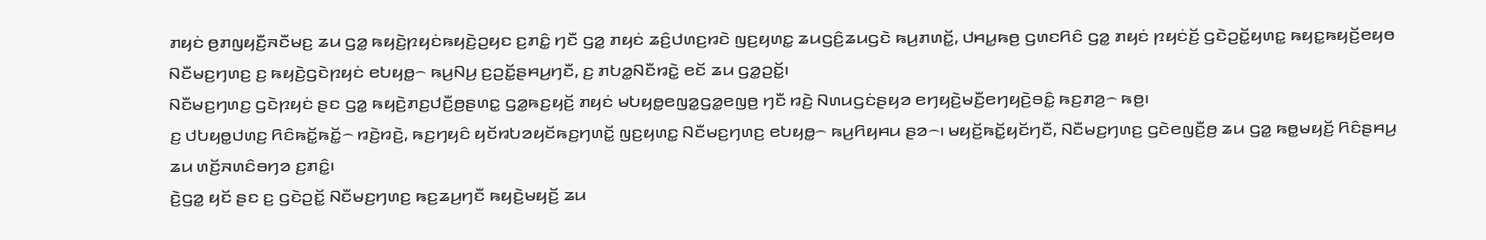ꤊꤟꤢꤦ ꤥ꤬ꤊꤜꤟꤢꤪ꤬ꤏꤢꤪꤗꤢ꤬ ꤘꤣ ꤞꤤ꤭ ꤒꤟꤢꤧ꤬ꤐꤟꤢꤦꤒꤟꤢꤧ꤬ꤑꤟꤢ ꤢ꤬ꤊꤢꤨ꤭ ꤚꤢꤪ ꤞꤤ꤭ ꤊꤟꤢꤦ ꤘꤢꤨ꤬ꤓꤛꤢ꤬ꤙꤢꤧ ꤜꤢ꤬ꤟꤛꤢ꤭ ꤘꤣꤞꤢꤨ꤬ꤘꤣꤞꤢꤧ ꤒꤣ꤬ꤊꤛꤢꤩ꤭, ꤓꤌꤣ꤭ꤒꤥ꤬ ꤞꤛꤢꤖꤢꤨ ꤞꤤ꤭ ꤊꤟꤢꤦ ꤐꤟꤢꤦꤢꤩ꤬ ꤞꤢꤧꤑꤢꤩ꤭ꤟꤛꤢ꤭ ꤒꤟꤢ꤭ꤒꤟꤢꤩ꤬ꤕꤟꤥ ꤡꤢꤪꤗꤢ꤬ꤚꤛꤢ꤬ ꤢ꤬ ꤒꤟꤢꤧ꤬ꤞꤢꤧꤐꤟꤢꤦ ꤕꤝꤟꤥ꤭꤮ ꤒꤣ꤬ꤡꤣ꤬ ꤢ꤬ꤑꤢꤩ꤭ꤔꤌꤣ꤬ꤚꤢꤪ, ꤢ꤬ ꤊꤝꤤ꤭ꤡꤢꤪꤙꤢꤧ꤭ ꤕꤢꤩ ꤘꤣ ꤞꤤ꤭ꤑꤢꤩ꤭꤯
ꤡꤢꤪꤗꤢ꤬ꤚꤛꤢ꤬ ꤞꤢꤧꤐꤟꤢꤦ ꤔꤢ ꤞꤤ꤭ ꤒꤟꤢꤧ꤬ꤊꤢ꤬ꤓꤢꤪ꤬ꤥ꤬ꤔꤛꤢ꤭ ꤞꤤ꤭ꤒꤢ꤬ꤟꤢꤩ꤬ ꤊꤟꤢꤦ ꤗꤝꤟꤥ꤭ꤕꤜꤤ꤭ꤞꤤ꤭ꤕꤜꤥ꤬ ꤚꤢꤪ ꤙꤢꤧ꤬ ꤡꤛꤣꤞꤢꤦꤔꤟꤤ ꤕꤚꤟꤢꤧ꤬ꤗꤢꤪ꤬ꤕꤚꤟꤢꤧ꤬ꤋꤢꤨ꤭ ꤒꤢ꤬ꤊꤤ꤬꤮ ꤒꤥ꤬꤯
ꤢ꤬ ꤓꤝꤟꤥ꤭ꤓꤛꤢ꤬ ꤖꤢꤨꤒꤢꤩ꤭ꤒꤢꤩ꤭꤮ ꤙꤢꤧ꤬ꤙꤢꤧ꤬, ꤒꤢ꤬ꤚꤟꤢꤨ ꤟꤢꤩꤙꤝꤤꤟꤢꤩꤒꤢ꤬ꤚꤛꤢꤩ꤭ ꤜꤢ꤬ꤟꤛꤢ꤭ ꤡꤢꤪꤗꤢ꤬ꤚꤛꤢ꤬ ꤕꤝꤟꤥ꤭꤮ ꤒꤣ꤬ꤖꤟꤌꤣ ꤔꤤ꤮꤯ ꤗꤟꤢꤩ꤬ꤒꤢꤩ꤭ꤟꤢꤩꤚꤢꤪ, ꤡꤢꤪꤗꤢ꤬ꤚꤛꤢ꤬ ꤞꤢꤧꤕꤜꤢꤪ꤬ꤥ꤬ ꤘꤣ ꤞꤤ꤭ ꤒꤥ꤭ꤗꤟꤢꤩ꤬ ꤖꤢꤨꤔꤌꤣ꤬ ꤘꤣ ꤛꤢꤩ꤬ꤏꤛꤢꤨꤋꤚꤤ ꤢ꤬ꤊꤢꤨ꤭꤯
ꤢꤧ꤬ꤞꤤ꤭ ꤟꤢꤩ ꤔꤢ ꤢ꤬ ꤞꤢꤧꤑꤢꤩ꤭ ꤡꤢꤪꤗꤢ꤬ꤚꤛꤢ꤬ ꤒꤢ꤬ꤘꤣ꤬ꤚꤢꤪ ꤒꤟꤢꤧ꤬ꤗꤟꤢꤩ꤬ ꤘꤣ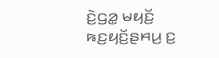ꤢꤧ꤬ꤞꤤ꤭ ꤗꤟꤢꤩ꤬ ꤒꤢ꤬ꤟꤢꤩ꤬ꤔꤌꤣ꤬ ꤢ꤬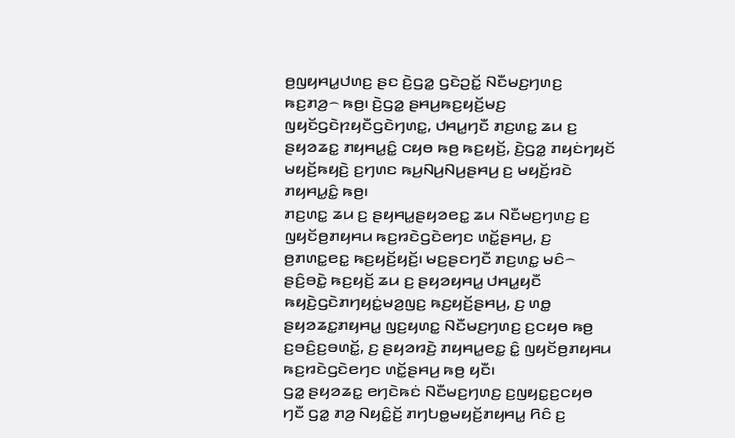ꤥ꤬ꤜꤟꤌꤣ꤭ꤓꤛꤢ꤬ ꤔꤢ ꤢꤧ꤬ꤞꤤ꤭ ꤞꤢꤧꤑꤢꤩ꤭ ꤡꤢꤪꤗꤢ꤬ꤚꤛꤢ꤬ ꤒꤢ꤬ꤊꤤ꤬꤮ ꤒꤥ꤬꤯ ꤢꤧ꤬ꤞꤤ꤭ ꤔꤌꤣ꤬ꤒꤢ꤬ꤟꤢꤩ꤬ꤗꤢ꤬ ꤜꤟꤢꤩꤞꤢꤧꤐꤟꤢꤪꤞꤢꤧꤚꤛꤢ꤭, ꤓꤌꤣ꤭ꤚꤢꤪ ꤊꤢ꤬ꤛꤢ꤭ ꤘꤣ ꤢ꤬ ꤔꤟꤤꤘꤢ꤭ ꤊꤟꤌꤣ꤭ꤢꤨ꤭ ꤍꤟꤥ ꤒꤥ꤬ ꤒꤢ꤬ꤟꤢꤩ꤬, ꤢꤧ꤬ꤞꤤ꤭ ꤊꤟꤢꤦꤚꤟꤢꤩ ꤗꤟꤢꤩ꤬ꤒꤟꤢꤧ꤬ ꤢ꤬ꤚꤛꤢ ꤒꤣ꤬ꤡꤣ꤬ꤡꤣ꤬ꤔꤌꤣ꤬ ꤢ꤬ ꤗꤟꤢꤩ꤬ꤙꤢꤧ ꤊꤟꤌꤣ꤭ꤢꤨ꤭ ꤒꤥ꤬꤯
ꤊꤢ꤬ꤛꤢ꤭ ꤘꤣ ꤢ꤬ ꤔꤟꤌꤣ꤭ꤔꤟꤤꤕꤢ꤭ ꤘꤣ ꤡꤢꤪꤗꤢ꤬ꤚꤛꤢ꤬ ꤢ꤬ ꤜꤟꤢꤩꤥ꤬ꤊꤟꤌꤣ ꤒꤢ꤬ꤙꤢꤧꤞꤢꤧꤕꤚꤢ ꤛꤢꤩ꤭ꤔꤌꤣ꤬, ꤢ꤬ ꤥ꤬ꤊꤛꤢ꤭ꤕꤢ꤭ ꤒꤢ꤬ꤟꤢꤩ꤬ꤟꤢꤩ꤬꤯ ꤗꤢ꤬ꤔꤢꤚꤢꤪ ꤊꤢ꤬ꤛꤢ꤭ ꤗꤢꤨ꤮ ꤔꤢꤨ꤬ꤋꤢꤧ꤭ ꤒꤢ꤬ꤟꤢꤩ꤬ ꤘꤣ ꤢ꤬ ꤔꤟꤤꤟꤌꤣ꤭ ꤓꤌꤣ꤭ꤟꤢꤪ ꤒꤟꤢꤧ꤬ꤞꤢꤧꤊꤚꤟꤢꤦ꤭ꤗꤤ꤬ꤜꤢ꤬ ꤒꤢ꤬ꤟꤢꤩ꤬ꤔꤌꤣ꤬, ꤢ꤬ ꤛꤥ꤭ ꤔꤟꤤꤘꤢ꤭ꤊꤟꤌꤣ꤭ ꤜꤢ꤬ꤟꤛꤢ꤭ ꤡꤢꤪꤗꤢ꤬ꤚꤛꤢ꤬ ꤢ꤬ꤍꤟꤥ ꤒꤥ꤬ ꤢ꤬ꤋꤢꤨ꤬ꤢ꤬ꤋꤛꤢꤩ꤭, ꤢ꤬ ꤔꤟꤤꤙꤢꤧ꤬ ꤊꤟꤌꤣ꤭ꤕꤢ꤭ ꤢꤨ꤭ ꤜꤟꤢꤩꤥ꤬ꤊꤟꤌꤣ ꤒꤢ꤬ꤙꤢꤧꤞꤢꤧꤕꤚꤢ ꤛꤢꤩ꤭ꤔꤌꤣ꤬ ꤒꤥ꤬ ꤟꤢꤪ꤯
ꤞꤤ꤭ ꤔꤟꤤꤘꤢ꤭ ꤕꤚꤢꤧꤒꤢꤦ ꤡꤢꤪꤗꤢ꤬ꤚꤛꤢ꤬ ꤢ꤬ꤜꤟꤢ꤭ꤢ꤬ꤍꤟꤥ ꤚꤢꤪ ꤞꤤ꤭ ꤊꤤ꤬ ꤡꤟꤢꤨ꤭ꤢꤩ꤬ ꤊꤚꤝꤥ꤭ꤗꤟꤢꤩ꤬ꤊꤟꤌꤣ꤭ ꤖꤢꤨ ꤢ꤬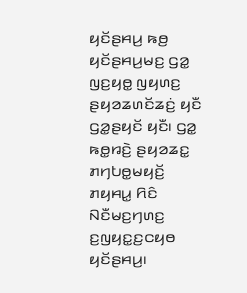ꤟꤢꤩꤔꤌꤣ꤬ ꤒꤥ꤬ ꤟꤢꤩꤔꤌꤣ꤬ꤗꤢ꤬ ꤞꤤ꤭ ꤜꤢ꤬ꤟꤥ꤭ ꤜꤟꤛꤢ꤬ ꤔꤟꤤꤘꤛꤢꤩꤘꤢꤦ꤬ ꤟꤢꤪ ꤞꤤ꤭ꤔꤟꤢꤩ ꤟꤢꤪ꤯ ꤞꤤ꤭ ꤒꤥ꤭ꤙꤢꤧ꤬ ꤔꤟꤤꤘꤢ꤭ ꤊꤚꤝꤥ꤭ꤗꤟꤢꤩ꤬ ꤊꤟꤌꤣ꤭ ꤖꤢꤨ ꤡꤢꤪꤗꤢ꤬ꤚꤛꤢ꤬ ꤢ꤬ꤜꤟꤢ꤭ꤢ꤬ꤍꤟꤥ ꤟꤢꤩꤔꤌꤣ꤬꤯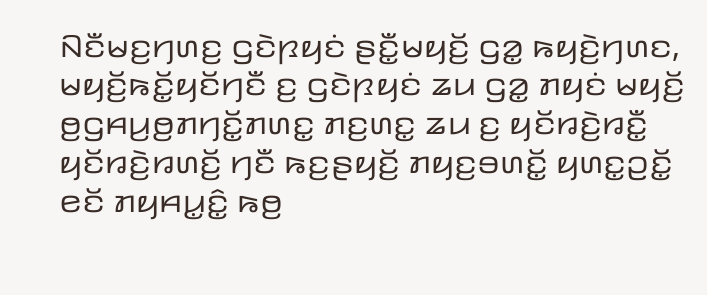ꤡꤢꤪꤗꤢ꤬ꤚꤛꤢ꤬ ꤞꤢꤧꤐꤟꤢꤦ ꤔꤢꤪ꤭ꤗꤟꤢꤩ꤬ ꤞꤤ꤭ ꤒꤟꤢꤧ꤬ꤚꤛꤢ, ꤗꤟꤢꤩ꤬ꤒꤢꤩ꤭ꤟꤢꤩꤚꤢꤪ ꤢ꤬ ꤞꤢꤧꤐꤟꤢꤦ ꤘꤣ ꤞꤤ꤭ ꤊꤟꤢꤦ ꤗꤟꤢꤩ꤬ ꤥ꤬ꤞꤌꤣ꤬ꤥ꤬ꤊꤚꤢꤩ꤭ꤊꤛꤢ꤭ ꤊꤢ꤬ꤛꤢ꤭ ꤘꤣ ꤢ꤬ ꤟꤢꤩꤙꤢꤧ꤬ꤙꤢꤪ꤭ ꤟꤢꤩꤙꤢꤧ꤬ꤙꤛꤢꤩ꤬ ꤚꤢꤪ ꤒꤢ꤬ꤔꤟꤢꤩ꤬ ꤊꤟꤢ꤬ꤋꤛꤢꤩ꤭ ꤟꤛꤢ꤭ꤑꤢꤩ꤭ ꤕꤢꤩ ꤊꤟꤌꤣ꤭ꤢꤨ꤭ ꤒꤥ꤬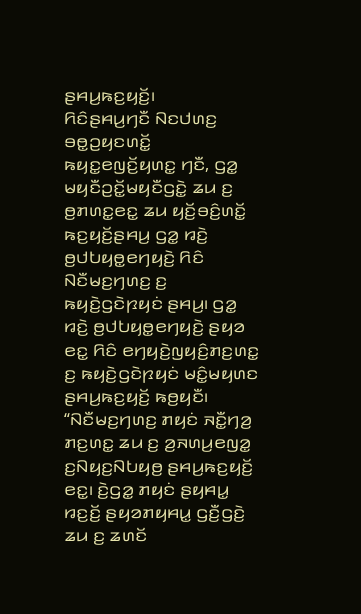ꤔꤌꤣ꤬ꤒꤢ꤬ꤟꤢꤩ꤬꤯
ꤖꤢꤨꤔꤌꤣ꤬ꤚꤢꤪ ꤡꤢꤓꤛꤢ꤬ ꤋꤥ꤭ꤑꤟꤢꤛꤢꤩ꤭ ꤒꤟꤢ꤭ꤕꤜꤢꤩ꤬ꤟꤛꤢ꤭ ꤚꤢꤪ, ꤞꤤ꤭ ꤗꤟꤢꤪꤑꤢꤩ꤭ꤗꤟꤢꤪꤞꤢꤧ꤭ ꤘꤣ ꤢ꤬ ꤥ꤬ꤊꤛꤢ꤭ꤕꤢ꤭ ꤘꤣ ꤟꤢꤩ꤬ꤋꤢꤨ꤬ꤛꤢꤩ꤭ ꤒꤢ꤬ꤟꤢꤩ꤬ꤔꤌꤣ꤬ ꤞꤤ꤭ ꤙꤢꤧ꤬ ꤥ꤬ꤓꤝꤟꤥ꤭ꤕꤚꤟꤢꤧ꤬ ꤖꤢꤨ ꤡꤢꤪꤗꤢ꤬ꤚꤛꤢ꤬ ꤢ꤬ ꤒꤟꤢꤧ꤬ꤞꤢꤧꤐꤟꤢꤦ ꤔꤌꤣ꤬꤯ ꤞꤤ꤭ ꤙꤢꤧ꤬ ꤥ꤬ꤓꤝꤟꤥ꤭ꤕꤚꤟꤢꤧ꤬ ꤔꤟꤤ ꤕꤢ꤭ ꤖꤢꤨ ꤕꤚꤟꤢꤧ꤬ꤜꤟꤢꤨ꤬ꤊꤢ꤬ꤛꤢ꤭ ꤢ꤬ ꤒꤟꤢꤧ꤬ꤞꤢꤧꤐꤟꤢꤦ ꤗꤢꤨ꤭ꤗꤟꤛꤢ ꤔꤌꤣ꤬ꤒꤢ꤬ꤟꤢꤩ꤬ ꤒꤥ꤬ꤟꤢꤪ꤯
“ꤡꤢꤪꤗꤢ꤬ꤚꤛꤢ꤬ ꤊꤟꤢꤦ ꤏꤢꤪ꤭ꤚꤤ꤬ ꤊꤢ꤬ꤛꤢ꤭ ꤘꤣ ꤢ꤬ ꤤ꤬ꤏꤛꤣ꤬ꤕꤜꤤ꤭ ꤢ꤬ꤡꤟꤢ꤬ꤡꤝꤟꤥ꤬ ꤔꤌꤣ꤬ꤒꤢ꤬ꤟꤢꤩ꤬ ꤕꤢ꤭꤯ ꤢꤧ꤬ꤞꤤ꤭ ꤊꤟꤢꤦ ꤔꤟꤌꤣ꤭ ꤙꤢ꤬ꤢꤩ꤬ ꤔꤟꤤꤊꤟꤌꤣ꤭ ꤞꤢꤪ꤬ꤞꤢꤧ꤬ ꤘꤣ ꤢ꤬ ꤘꤛꤢꤩ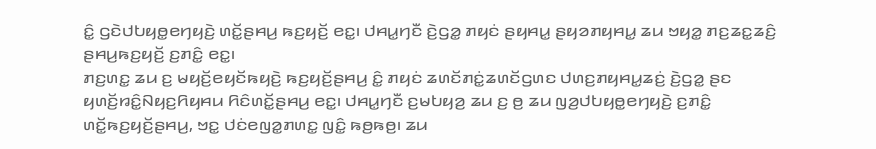ꤢꤨ꤭ ꤞꤢꤧꤓꤝꤟꤥ꤭ꤕꤚꤟꤢꤧ꤬ ꤛꤢꤩ꤭ꤔꤌꤣ꤬ ꤒꤢ꤬ꤟꤢꤩ꤬ ꤕꤢ꤭꤯ ꤓꤌꤣ꤭ꤚꤢꤪ ꤢꤧ꤬ꤞꤤ꤭ ꤊꤟꤢꤦ ꤔꤟꤌꤣ꤭ ꤔꤟꤤꤊꤟꤌꤣ꤭ ꤘꤣ ꤠꤟꤤ꤭ ꤊꤢ꤬ꤘꤢ꤭ꤘꤢꤨ꤬ ꤔꤌꤣ꤬ꤒꤢ꤬ꤟꤢꤩ꤬ ꤢ꤬ꤊꤢꤨ꤭ ꤕꤢ꤭꤯
ꤊꤢ꤬ꤛꤢ꤭ ꤘꤣ ꤢ꤬ ꤗꤟꤢꤩ꤬ꤕꤟꤢꤩꤒꤟꤢꤧ꤬ ꤒꤢ꤬ꤟꤢꤩ꤬ꤔꤌꤣ꤬ ꤢꤨ꤭ ꤊꤟꤢꤦ ꤘꤛꤢꤩꤊꤢꤦ꤭ꤘꤛꤢꤩꤞꤛꤢ ꤓꤛꤢ꤬ꤊꤟꤌꤣ꤭ꤘꤢꤦ꤬ ꤢꤧ꤬ꤞꤤ꤭ ꤔꤢ ꤟꤛꤢꤩ꤬ꤙꤢꤨ꤭ꤡꤟꤢ꤬ꤖꤟꤌꤣ ꤖꤢꤨꤛꤢꤩ꤭ꤔꤌꤣ꤬ ꤕꤢ꤭꤯ ꤓꤌꤣ꤭ꤚꤢꤪ ꤢ꤬ꤗꤝꤟꤤ꤬ ꤘꤣ ꤢ꤬ ꤥ꤬ ꤘꤣ ꤜꤤ꤬ꤓꤝꤟꤥ꤭ꤕꤚꤟꤢꤧ꤬ ꤢ꤬ꤊꤢꤨ꤭ ꤛꤢꤩ꤭ꤒꤢ꤬ꤟꤢꤩ꤬ꤔꤌꤣ꤬, ꤠꤢ꤭ ꤓꤢꤦꤕꤜꤤ꤭ꤊꤛꤢ꤭ ꤜꤢꤨ꤭ ꤒꤥ꤬ꤒꤥ꤬꤯ ꤘꤣ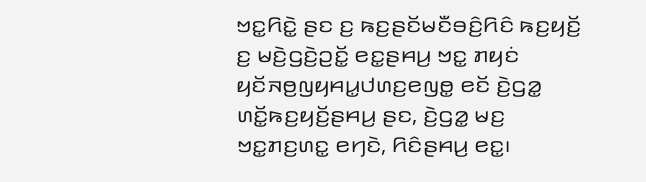ꤠꤢ꤭ꤖꤢꤧ꤭ ꤔꤢ ꤢ꤬ ꤒꤢ꤬ꤔꤢꤩꤗꤢꤪꤋꤢꤨ꤬ꤖꤢꤨ ꤒꤢ꤬ꤟꤢꤩ꤬ ꤢ꤬ ꤗꤢꤧ꤬ꤞꤢꤧ꤬ꤑꤢꤩ꤭ ꤕꤢ꤭ꤔꤌꤣ꤬ ꤠꤢ꤭ ꤊꤟꤢꤦ ꤟꤢꤩꤏꤥ꤬ꤜꤟꤌꤣ꤭ꤓꤛꤢ꤬ꤕꤜꤥ꤭ ꤕꤢꤩ ꤢꤧ꤬ꤞꤤ꤭ ꤛꤢꤩ꤭ꤒꤢ꤬ꤟꤢꤩ꤬ꤔꤌꤣ꤬ ꤔꤢ, ꤢꤧ꤬ꤞꤤ꤭ ꤗꤢ꤬ ꤠꤢ꤭ꤊꤢ꤬ꤛꤢ꤭ ꤕꤚꤢꤧ, ꤖꤢꤨꤔꤌꤣ꤬ ꤕꤢ꤭꤯